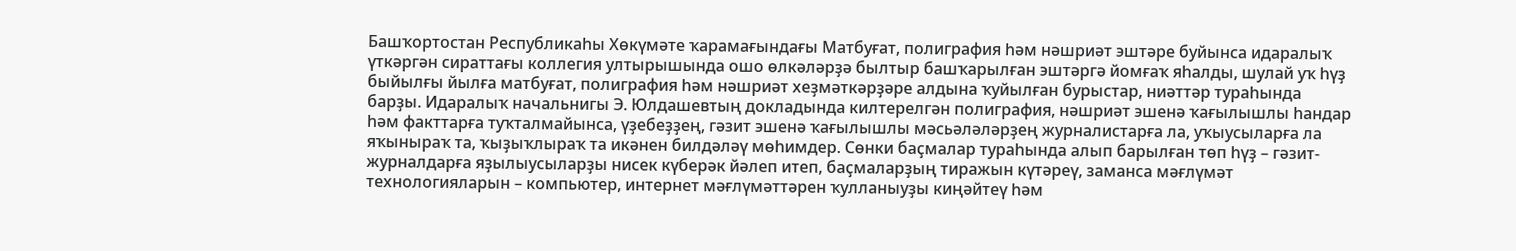Башҡортостан Республикаһы Хөкүмәте ҡарамағындағы Матбуғат, полиграфия һәм нәшриәт эштәре буйынса идаралыҡ үткәргән сираттағы коллегия ултырышында ошо өлкәләрҙә былтыр башҡарылған эштәргә йомғаҡ яһалды, шулай уҡ һүҙ быйылғы йылға матбуғат, полиграфия һәм нәшриәт хеҙмәткәрҙәре алдына ҡуйылған бурыстар, ниәттәр тураһында барҙы. Идаралыҡ начальнигы Э. Юлдашевтың докладында килтерелгән полиграфия, нәшриәт эшенә ҡағылышлы һандар һәм факттарға туҡталмайынса, үҙебеҙҙең, гәзит эшенә ҡағылышлы мәсьәләләрҙең журналистарға ла, уҡыусыларға ла яҡыныраҡ та, ҡыҙыҡлыраҡ та икәнен билдәләү мөһимдер. Сөнки баҫмалар тураһында алып барылған төп һүҙ – гәзит-журналдарға яҙылыусыларҙы нисек күберәк йәлеп итеп, баҫмаларҙың тиражын күтәреү, заманса мәғлүмәт технологияларын – компьютер, интернет мәғлүмәттәрен ҡулланыуҙы киңәйтеү һәм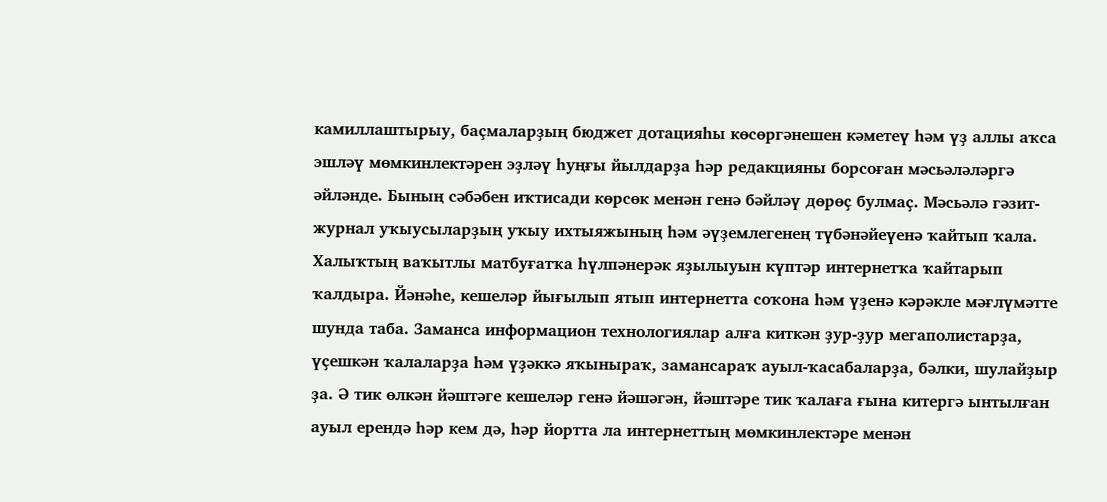камиллаштырыу, баҫмаларҙың бюджет дотацияһы көсөргәнешен кәметеү һәм үҙ аллы аҡса эшләү мөмкинлектәрен эҙләү һуңғы йылдарҙа һәр редакцияны борсоған мәсьәләләргә әйләнде. Бының сәбәбен иҡтисади көрсөк менән генә бәйләү дөрөҫ булмаҫ. Мәсьәлә гәзит-журнал уҡыусыларҙың уҡыу ихтыяжының һәм әүҙемлегенең түбәнәйеүенә ҡайтып ҡала. Халыҡтың ваҡытлы матбуғатҡа һүлпәнерәк яҙылыуын күптәр интернетҡа ҡайтарып ҡалдыра. Йәнәһе, кешеләр йығылып ятып интернетта соҡона һәм үҙенә кәрәкле мәғлүмәтте шунда таба. Заманса информацион технологиялар алға киткән ҙур-ҙур мегаполистарҙа, үҫешкән ҡалаларҙа һәм үҙәккә яҡыныраҡ, замансараҡ ауыл-ҡасабаларҙа, бәлки, шулайҙыр ҙа. Ә тик өлкән йәштәге кешеләр генә йәшәгән, йәштәре тик ҡалаға ғына китергә ынтылған ауыл ерендә һәр кем дә, һәр йортта ла интернеттың мөмкинлектәре менән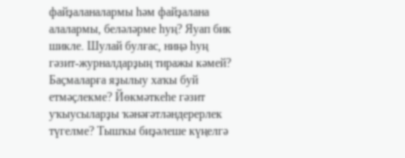файҙаланалармы һәм файҙалана алалармы, беләләрме һуң? Яуап бик шикле. Шулай булғас, ниңә һуң гәзит-журналдарҙың тиражы кәмей? Баҫмаларға яҙылыу хаҡы буй етмәҫлекме? Йөкмәткеһе гәзит уҡыусыларҙы ҡәнәғәтләндерерлек түгелме? Тышҡы биҙәлеше күңелгә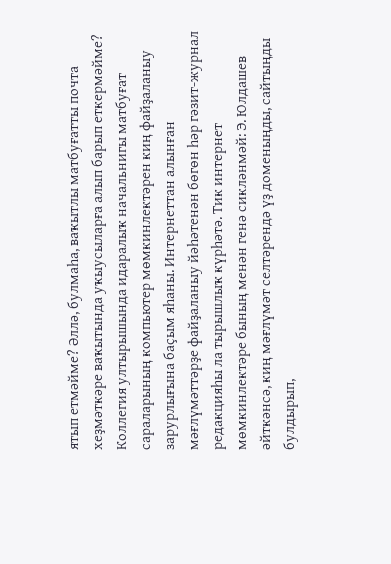ятып етмәйме? Әллә, булмаһа, ваҡытлы матбуғатты почта хеҙмәткәре ваҡытында уҡыусыларға алып барып еткермәйме? Коллегия ултырышында идаралыҡ начальнигы матбуғат сараларының компьютер мөмкинлектәрен киң файҙаланыу зарурлығына баҫым яһаны. Интернеттан алынған мәғлүмәттәрҙе файҙаланыу йәһәтенән бөгөн һәр гәзит-журнал редакцияһы ла тырышлыҡ күрһәтә. Тик интернет мөмкинлектәре бының менән генә сикләнмәй: Э. Юлдашев әйткәнсә, киң мәғлүмәт селтәрендә үҙ доменыңды, сайтыңды булдырып,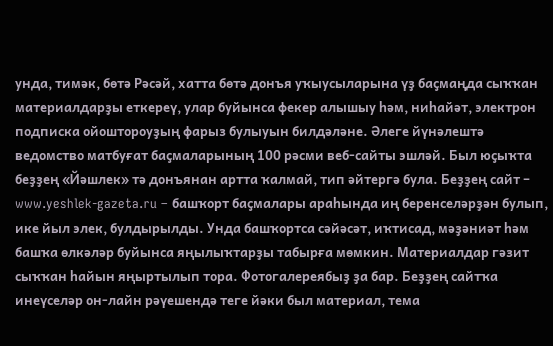унда, тимәк, бөтә Рәсәй, хатта бөтә донъя уҡыусыларына үҙ баҫмаңда сыҡҡан материалдарҙы еткереү, улар буйынса фекер алышыу һәм, ниһайәт, электрон подписка ойоштороуҙың фарыз булыуын билдәләне. Әлеге йүнәлештә ведомство матбуғат баҫмаларының 100 рәсми веб-сайты эшләй. Был юҫыҡта беҙҙең «Йәшлек» тә донъянан артта ҡалмай, тип әйтергә була. Беҙҙең сайт – www.yeshlek-gazeta.ru – башҡорт баҫмалары араһында иң беренселәрҙән булып, ике йыл элек, булдырылды. Унда башҡортса сәйәсәт, иҡтисад, мәҙәниәт һәм башҡа өлкәләр буйынса яңылыҡтарҙы табырға мөмкин. Материалдар гәзит сыҡҡан һайын яңыртылып тора. Фотогалереябыҙ ҙа бар. Беҙҙең сайтҡа инеүселәр он-лайн рәүешендә теге йәки был материал, тема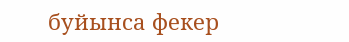буйынса фекер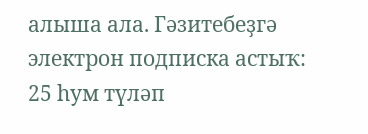алыша ала. Гәзитебеҙгә электрон подписка астыҡ: 25 һум түләп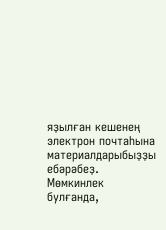яҙылған кешенең электрон почтаһына материалдарыбыҙҙы ебәрәбеҙ. Мөмкинлек булғанда,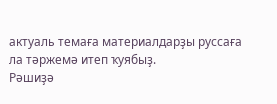актуаль темаға материалдарҙы руссаға ла тәржемә итеп ҡуябыҙ.
Рәшиҙә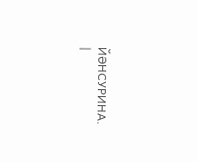ЙӘНСУРИНА. |